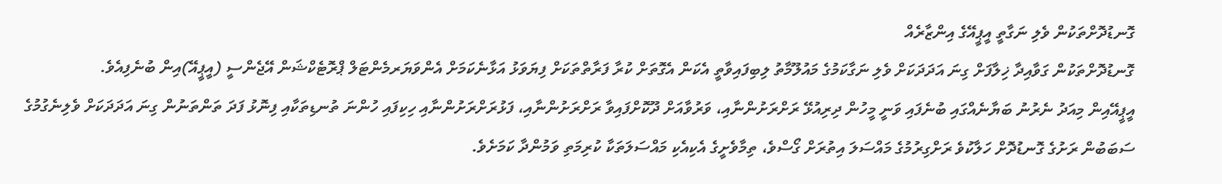ގޮނޑުދޮށްތަކުން ވެލި ނަގާތީ އީޕީއޭގެ އިންޒާރެއް
ގޮނޑުދޮށްތަކުން ގަވާއިދާ ޚިލާފަށް ގިނަ އަދަދަކަށް ވެލި ނަގާކަމުގެ މައުލޫމާތު ލިބިފައިވާތީ އެކަން އެގޮތަށް ކުރާ ފަރާތްތަކަށް ފިޔަވަޅު އަޅާނެކަމަށް އެންވަޔަރމެންޓަލް ޕްރޮޓެކްޝަން އޭޖެންސީ (އީޕީއޭ)އިން ބުނެފިއެވެ.
އީޕީއޭއިން މިއަދު ނެރުނު ބަޔާނެއްގައި ބުނެފައި ވަނީ މީހުން ދިރިއުޅޭ ރަށްރަށުންނާއި، ވަރުވާއަށް ދޫކޮށްފައިވާ ރަށްރަށުންނާއި، ފަޅުރަށްރަށުންނާއި ހިކިފައި ހުންނަ ތުނޑިތަކާއި ފިނޮޅު ފަދަ ތަންތަނުން ގިނަ އަދަދަކަށް ވެލިނެގުމުގެ ސަބަބުން ރަށުގެ ގޮނޑުދޮށް ހަލާކުވެ ރަށްގިރުމުގެ މައްސަލަ އިތުރަށް ގޯސްވެ، ތިމާވެށީގެ އެކިއެކި މައްސަލަތަކާ ކުރިމަތި ވަމުންދާ ކަމަށެވެ.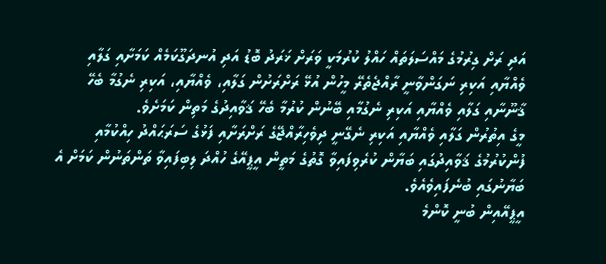އަދި ރަށް ގިރުމުގެ މައްސަލަތައް ހައްލު ކުރުމަކީ ވަރަށް ޚަރަދު ބޮޑު އަދި އުނދަގޫކަމެއް ކަމަށާއި ގަލާއި ވެއްޔާއި އަކިރި ނަގަންވާނީ ރާއްޖެތެރޭ މީހުން އުޅޭ ރަށްރަށުން ގަލާއި، ވެއްޔާއި، އަކިރި ނެގުމާ ބެހޭ ޤާނޫނާއި ގަލާއި ވެއްޔާއި އަކިރި ނެގުމާއި ބޭނުން ކުރުމާ ބެހޭ ޤަވާއިދުގެ މަތިން ކަމަށެވެ.
މީގެ އިތުރުން ގަލާއި ވެއްޔާއި އަކިރި ނެގޭނީ ދިވެހިރާއްޖޭގެ ރަށްރަށާއި ފަޅުގެ ސަރަޙައްދު ހިއްކުމާއި ފުންކުރުމުގެ ޤަވާއިދުގައި ބަޔާން ކުރެވިފައިވާ ގޮތުގެ މަތީން އީޕީއޭގެ ހުއްދަ ލިބިފައިވާ ތަންތަނުން ކަމަށް އެ ބަޔާނުގައި ބުނެފައިވެއެވެ.
އީޕީއޭއިން ބުނީ ކޮންމެ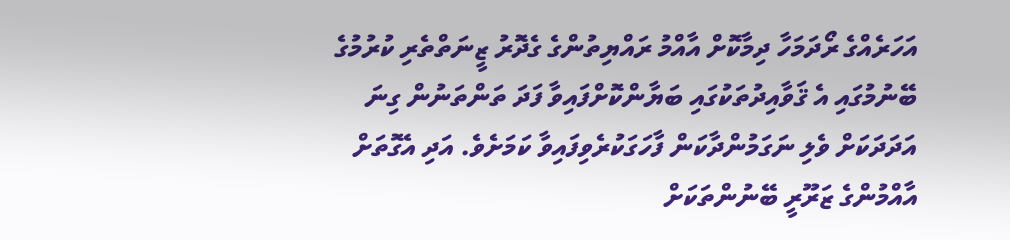އަހަރެއްގެ ރޯދަމަހާ ދިމާކޮށް އާއްމު ރައްޔިތުންގެ ގެދޮރު ޒީނަތްތެރި ކުރުމުގެ ބޭނުމުގައި އެ ޤަވާއިދުތަކުގައި ބަޔާންކޮށްފައިވާ ފަދަ ތަންތަނުން ގިނަ އަދަދަކަށް ވެލި ނަގަމުންދާކަން ފާހަގަކުރެވިފައިވާ ކަމަށެވެ. އަދި އެގޮތަށް އާއްމުންގެ ޒަރޫރީ ބޭނުންތަކަށް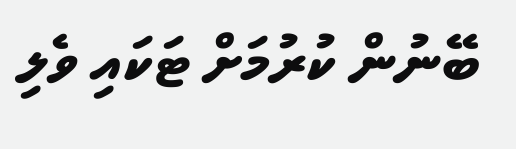ބޭނުން ކުރުމަށް ޓަކައި ވެލި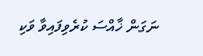ނަގަން ޚާއްސަ ކުރެވިފައިވާ ވަކި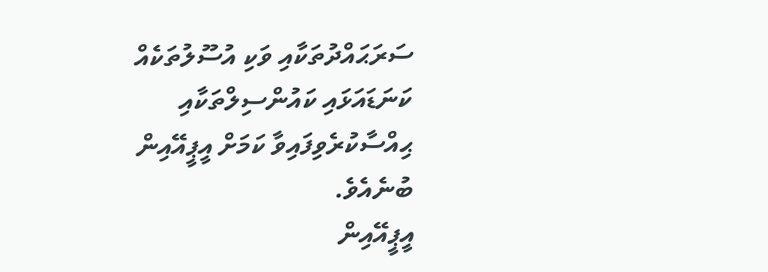ސަރަޙައްދުތަކާއި ވަކި އުސޫލުތަކެއް ކަނަޑައަޅައި ކައުންސިލްތަކާއި ޙިއްސާކުރެވިފައިވާ ކަމަށް އީޕީއޭއިން ބުނެއެވެ.
އީޕީއޭއިން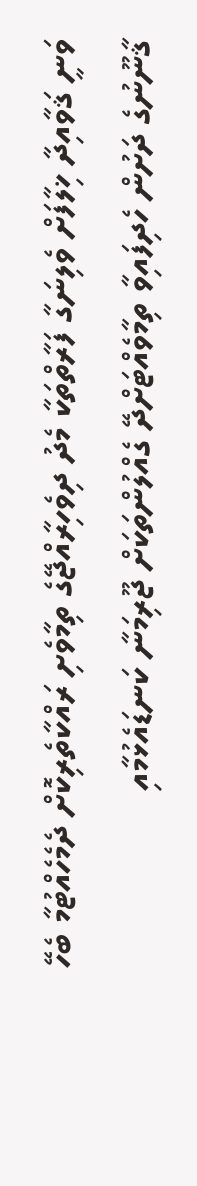ވަނީ ޤަވާއިދާ ޚިލާފަށް ވެލިނަގާ ފަރާތްތަކާ މެދު ދިވެހިރާއްޖޭގެ ތިމާވެށި ރައްކާތެރިކޮށް ދެމެހެއްޓުމާ ބެހޭ ޤާނޫނުގެ ދަށުން ހެދިފައިވާ ތިމާވެއްޓަށްދޭ ގެއްލުންތަކަށް ޖޫރިމަނާ ކަނޑައެޅުމާއި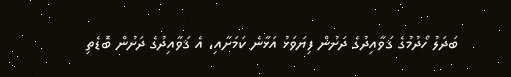ބަދަލު ހޯދުމުގެ ޤަވާއިދުގެ ދަށުން ފިޔަވަޅު އަޅާނެ ކަމަށާއި، އެ ޤަވާއިދުގެ ދަށުން ބޮޑެތި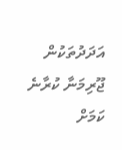އަދަދުތަކުން ޖޫރިމަނާ ކުރާނެ ކަމަށް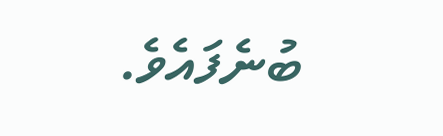ބުނެފައެވެ.